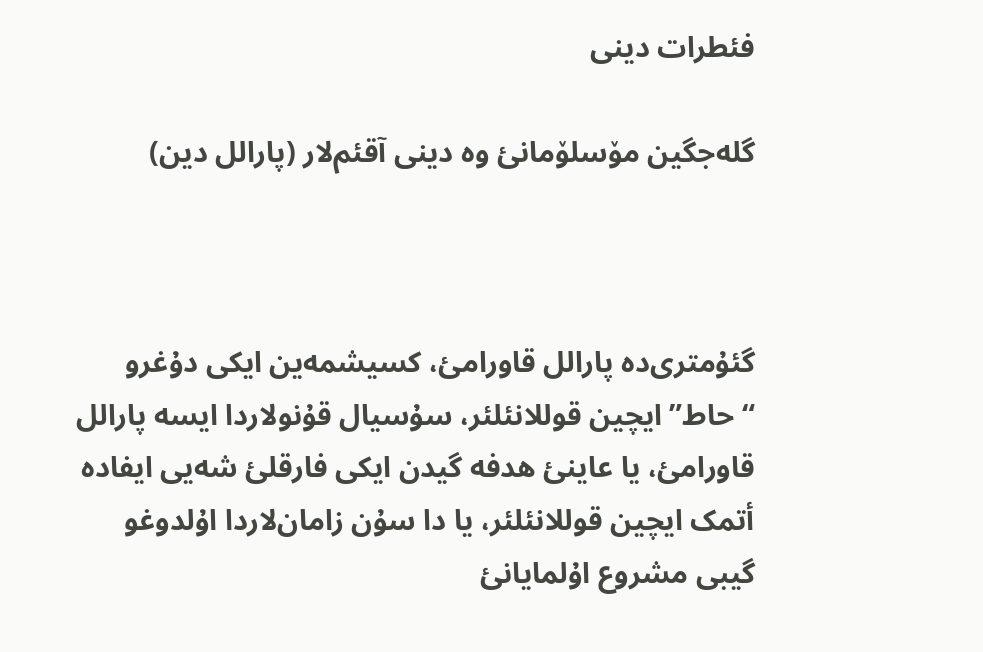فئطرات دینی

گلەجگین مۆسلۆمانئ وە دینی آقئم‌لار (پارالل دین)



گئۇمتری‌دە پارالل قاورامئ، کسیشمەین ایکی دۇغرو “حاط” ایچین قوللانئلئر، سۇسیال قۇنولاردا ایسە پارالل قاورامئ، یا عاینئ هدفە گیدن ایکی فارقلئ شەیی ایفادە أتمک ایچین قوللانئلئر، یا دا سۇن زامان‌لاردا اۇلدوغو گیبی مشروع اۇلمایانئ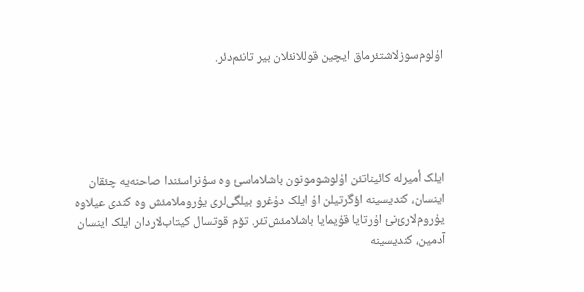اۇلوم‌سوزلاشتئرماق ایچین قوللانئلان بیر تانئم‌دئر.





ایلک أمیرلە کائیناتئن اۇلوشومونون باشلاماسئ وە سۇنراسئندا صاحنەیە چئقان اینسان، کندیسینە اؤگرتیلن اۇ ایلک دۇغرو بیلگی‌لری یۇروملامئش وە کندی عیلاوە یۇروم‌لارئ‌نئ اۇرتایا قۇیمایا باشلامئش‌تئر. تۆم قوتسال کیتاب‌لاردان ایلک اینسان آدمین، کندیسینە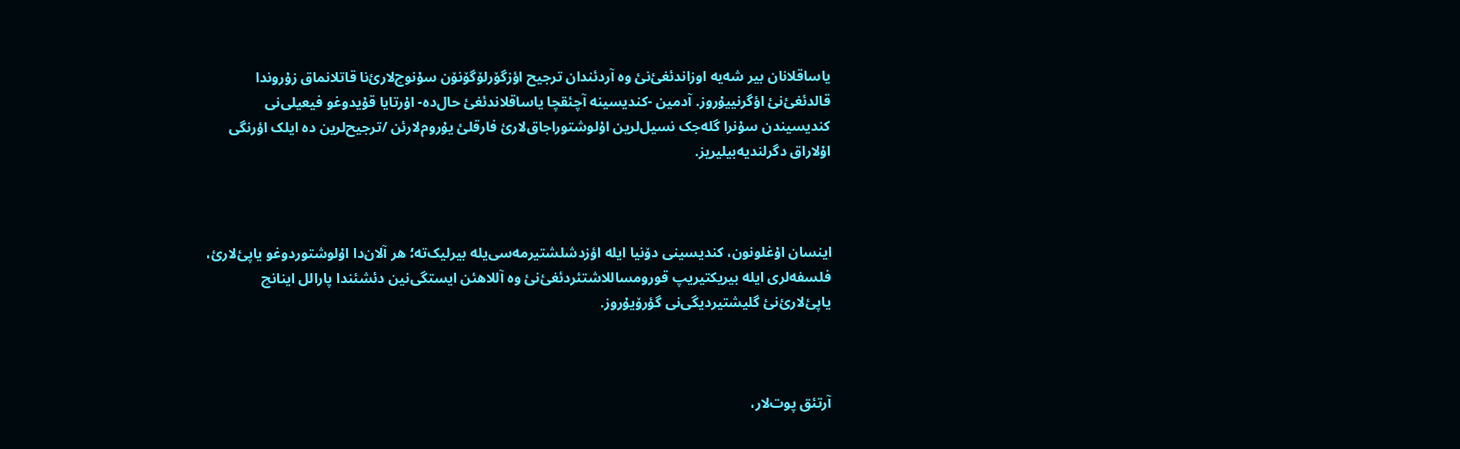یاساقلانان بیر شەیە اوزاندئغئ‌نئ وە آردئندان ترجیح اؤزگۆرلۆگۆنۆن سۇنوچ‌لارئ‌نا قاتلانماق زۇروندا قالدئغئ‌نئ اؤگرنییۇروز. آدمین -کندیسینە آچئقچا یاساقلاندئغئ حال‌دە- اۇرتایا قۇیدوغو فیعیلی‌نی کندیسیندن سۇنرا گلەجک نسیل‌لرین اۇلوشتوراجاق‌لارئ فارقلئ یۇروم‌لارئن /ترجیح‌لرین دە ایلک اؤرنگی اۇلاراق دگرلندیەبیلیریز.



اینسان اۇغلونون، کندیسینی دۆنیا ایلە اؤزدشلشتیرمەسی‌یلە بیرلیک‌تە؛ هر آلان‌دا اۇلوشتوردوغو یاپئ‌لارئ، فلسفەلری ایلە بیریکتیریپ قورومساللاشتئردئغئ‌نئ وە آللاهئن ایستگی‌نین دئشئندا پارالل اینانچ یاپئ‌لارئ‌نئ گلیشتیردیگی‌نی گؤرۆیۇروز.



آرتئق پوت‌لار،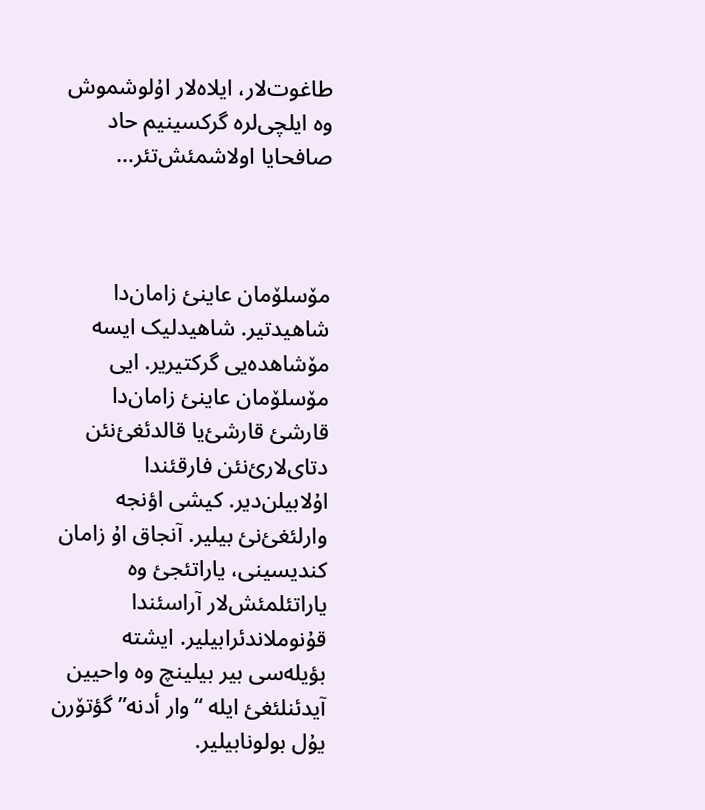طاغوت‌لار، ایلاەلار اۇلوشموش وە ایلچی‌لرە گرکسینیم حاد صافحایا اولاشمئش‌تئر…



مۆسلۆمان عاینئ زامان‌دا شاهیدتیر. شاهیدلیک ایسە مۆشاهدەیی گرکتیریر. ایی مۆسلۆمان عاینئ زامان‌دا قارشئ قارشئ‌یا قالدئغئ‌نئن دتای‌لارئ‌نئن فارقئندا اۇلابیلن‌دیر. کیشی اؤنجە وارلئغئ‌نئ بیلیر. آنجاق اۇ زامان کندیسینی، یاراتئجئ وە یاراتئلمئش‌لار آراسئندا قۇنوملاندئرابیلیر. ایشتە بؤیلەسی بیر بیلینچ وە واحیین آیدئنلئغئ ایلە “وار أدنە” گؤتۆرن یۇل بولونابیلیر.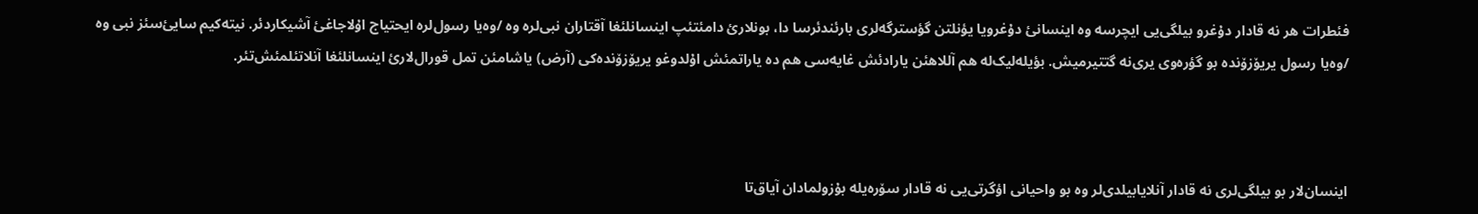فئطرات هر نە قادار دۇغرو بیلگی‌یی ایچرسە وە اینسانئ دۇغرویا یؤنلتن گؤسترگەلری بارئندئرسا دا، بونلارئ دامئتئپ اینسانلئغا آقتاران نبی‌لرە وە /وەیا رسول‌لرە ایحتیاج اۇلاجاغئ آشیکاردئر. نیتەکیم سایئ‌سئز نبی وە /وەیا رسول یریۆزۆندە بو گؤرەوی یری‌نە گتتیرمیش. بؤیلەلیک‌لە هم آللاهئن یارادئش غایەسی هم دە یاراتمئش اۇلدوغو یریۆزۆندەکی (آرض) یاشامئن تمل قورال‌لارئ اینسانلئغا آنلاتئلمئش‌تئر.



اینسان‌لار بو بیلگی‌لری نە قادار آنلایابیلدی‌لر وە بو واحیانی اؤگرتی‌یی نە قادار سۆرەیلە بۇزولمادان آیاق‌تا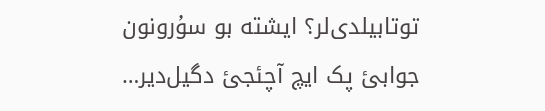توتابیلدی‌لر؟ ایشتە بو سۇرونون جوابئ پک ایچ آچئجئ دگیل‌دیر…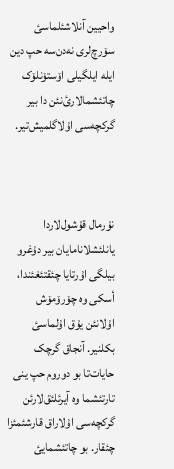واحیین آنلاشئلماسئ سۆرچ‌لری نەدن‌سە حپ دین ایلە ایلگیلی اۆستۆنلۆک چاتئشمالارئ‌نئن دا بیر گرکچەسی اۇلاگلمیش‌تیر.



نۇرمال قۇشول‌لاردا یانلئشلانامایان بیر دۇغرو بیلگی اۇرتایا چئقتئغئندا، أسکی وە چۆرۆمۆش اۇلانئن یۇق اۇلماسئ بکلنیر. آنجاق گرچک حایات‌تا بو دوروم حپ ینی تارتئشما وە آیرئلئق‌لارئن گرکچەسی اۇلاراق قارشئمئزا چئقار. بو چاتئشمایئ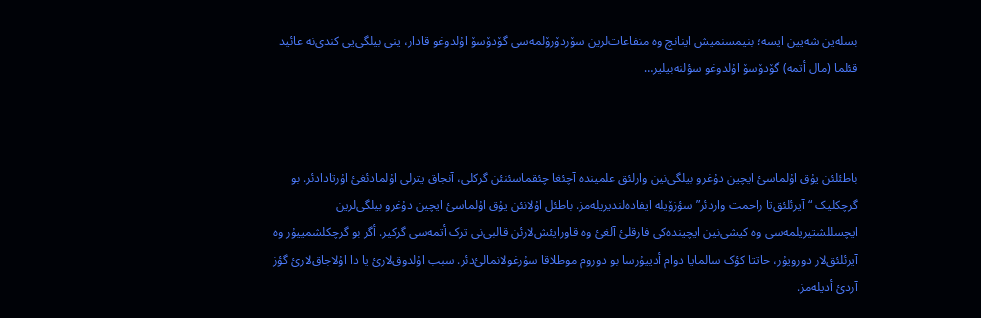بسلەین شەیین ایسە؛ بنیمسنمیش اینانچ وە منفاعات‌لرین سۆردۆرۆلمەسی گۆدۆسۆ اۇلدوغو قادار، ینی بیلگی‌یی کندی‌نە عائید قئلما (مال أتمە) گۆدۆسۆ اۇلدوغو سؤلنەبیلیر…



باطئلئن یۇق اۇلماسئ ایچین دۇغرو بیلگی‌نین وارلئق علمیندە آچئغا چئقماسئنئن گرکلی، آنجاق یترلی اۇلمادئغئ اۇرتادادئر. بو گرچکلیک “آیرئلئق‌تا راحمت واردئر” سؤزۆیلە ایفادەلندیریلەمز. باطئل اۇلانئن یۇق اۇلماسئ ایچین دۇغرو بیلگی‌لرین ایچسللشتیریلمەسی وە کیشی‌نین ایچیندەکی فارقلئ آلغئ وە قاورایئش‌لارئن قالبی‌نی ترک أتمەسی گرکیر. أگر بو گرچکلشمییۇر وە آیرئلئق‌لار دورویۇر، حاتتا کؤک سالمایا دوام أدییۇرسا بو دوروم موطلاقا سۇرغولانمالئ‌دئر. سبب اۇلدوق‌لارئ یا دا اۇلاجاق‌لارئ گؤز آردئ أدیلەمز.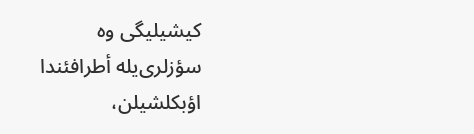کیشیلیگی وە سؤزلری‌یلە أطرافئندا اؤبکلشیلن،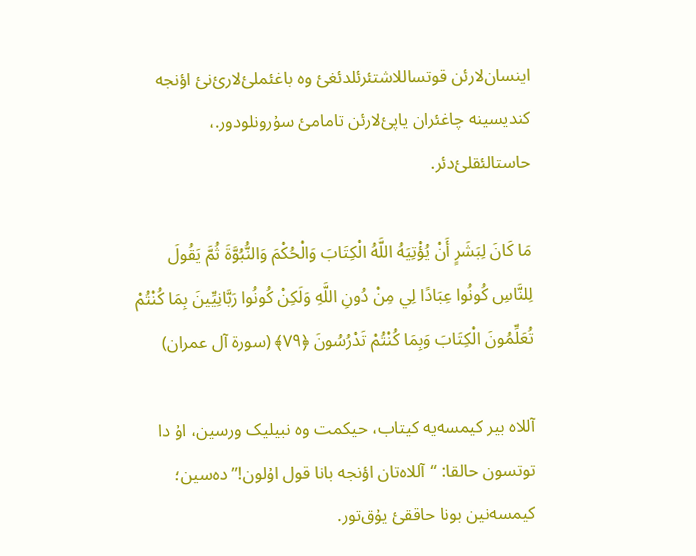اینسان‌لارئن قوتساللاشتئرئلدئغئ وە باغئملئ‌لارئ‌نئ اؤنجە کندیسینە چاغئران یاپئ‌لارئن تامامئ سۇرونلودور.، حاستالئقلئ‌دئر.

مَا كَانَ لِبَشَرٍ أَنْ يُؤْتِيَهُ اللَّهُ الْكِتَابَ وَالْحُكْمَ وَالنُّبُوَّةَ ثُمَّ يَقُولَ لِلنَّاسِ كُونُوا عِبَادًا لِي مِنْ دُونِ اللَّهِ وَلَكِنْ كُونُوا رَبَّانِيِّينَ بِمَا كُنْتُمْ تُعَلِّمُونَ الْكِتَابَ وَبِمَا كُنْتُمْ تَدْرُسُونَ ﴿۷۹﴾ (سورة آل عمران)

آللاە بیر کیمسەیە کیتاب، حیکمت وە نبیلیک ورسین، اۇ دا توتسون حالقا: “آللاەتان اؤنجە بانا قول اۇلون!” دەسین؛ کیمسەنین بونا حاققئ یۇق‌تور.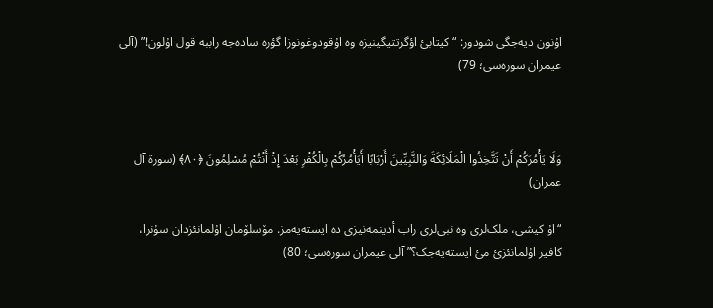اۇنون دیەجگی شودور: “کیتابئ اؤگرتتیگینیزە وە اۇقودوغونوزا گؤرە سادەجە راببە قول اۇلون!” (آلی عیمران سورەسی؛ 79)



وَلَا يَأْمُرَكُمْ أَنْ تَتَّخِذُوا الْمَلَائِكَةَ وَالنَّبِيِّينَ أَرْبَابًا أَيَأْمُرُكُمْ بِالْكُفْرِ بَعْدَ إِذْ أَنْتُمْ مُسْلِمُونَ ﴿۸۰﴾ (سورة آل عمران)

“اۇ کیشی، ملک‌لری وە نبی‌لری راب أدینمەنیزی دە ایستەیەمز. مۆسلۆمان اۇلمانئزدان سۇنرا، کافیر اۇلمانئزئ مئ ایستەیەجک؟” آلی عیمران سورەسی؛ 80)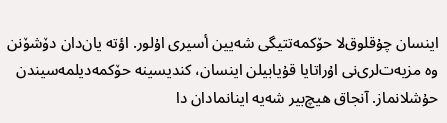اینسان چۇقلوق‌لا حۆکمەتتیگی شەیین أسیری اۇلور. اؤتە یان‌دان دۆشۆنن وە مزیەت‌لری‌نی اۇراتایا قۇیابیلن اینسان، کندیسینە حۆکمەدیلمەسیندن حۇشلانماز. آنجاق هیچ‌بیر شەیە اینانمادان دا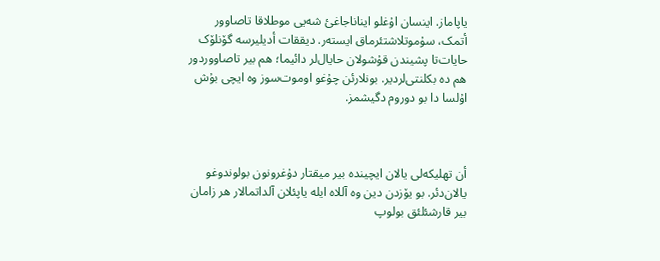یاپاماز. اینسان اۇغلو ایناناجاغئ شەیی موطلاقا تاصاوور أتمک، سۇموتلاشتئرماق ایستەر. دیققات أدیلیرسە گۆنلۆک حایات‌تا پشیندن قۇشولان حایال‌لر دائیما؛ هم بیر تاصاووردور هم دە بکلنتی‌لردیر. بونلارئن چۇغو اوموت‌سوز وە ایچی بۇش اۇلسا دا بو دوروم دگیشمز.



أن تهلیکەلی یالان ایچیندە بیر میقتار دۇغرونون بولوندوغو یالان‌دئر. بو یۆزدن دین وە آللاە ایلە یاپئلان آلداتمالار هر زامان بیر قارشئلئق بولوپ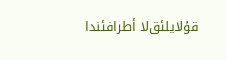قۇلایلئق‌لا أطرافئندا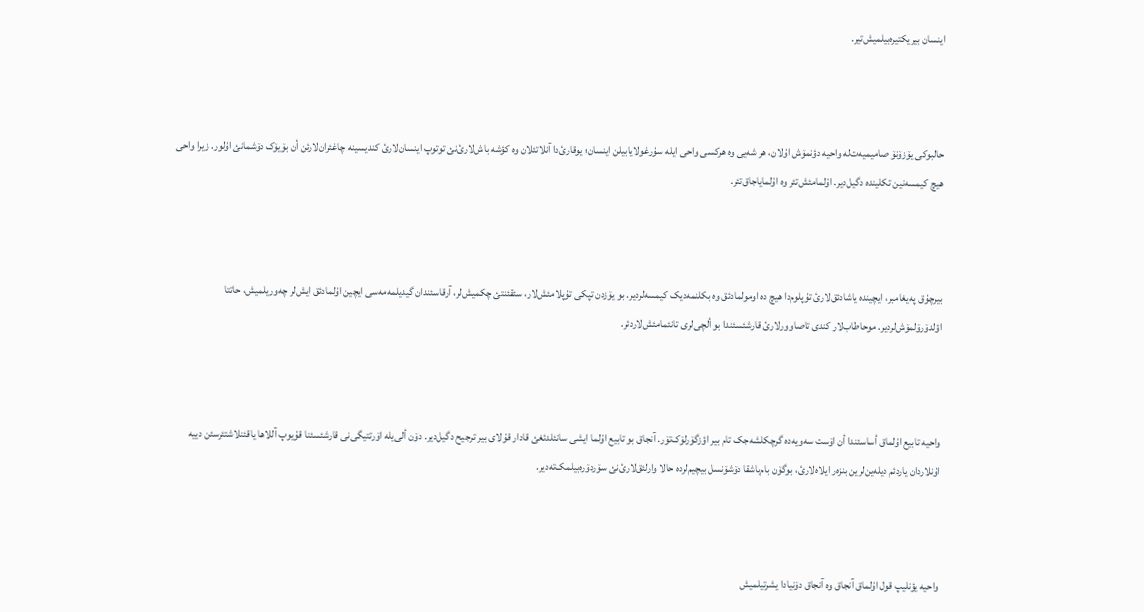اینسان بیریکتیرەبیلمیش‌تیر.



حالبوکی یۆزۆنۆ صامیمیەت‌لە واحیە دؤنمۆش اۇلان، هر شەیی وە هرکسی واحی ایلە سۇرغولایابیلن اینسان؛ یوقارئ‌دا آنلاتئلان وە کؤشە باش‌لارئ‌نئ توتوپ اینسان‌لارئ کندیسینە چاغئران‌لارئن أن بۆیۆک دۆشمانئ اۇلور. زیرا واحی هیچ کیمسەنین تکلیندە دگیل‌دیر. اۇلمامئش‌تئر وە اۇلمایاجاق‌تئر.



بیرچۇق پەیغامبر، ایچیندە یاشادئق‌لارئ تۇپلوم‌دا هیچ دە اومولمادئق وە بکلنمەدیک کیمسەلردیر. بو یۆزدن تپکی تۇپلامئش‌لار، سئقئنتئ چکمیش‌لر، آرقاسئندان گیدیلمەمەسی ایچین اۇلمادئق ایش‌لر چەوریلمیش، حاتتا اؤلدۆرۆلمۆش‌لردیر. موحاطاب‌لار کندی تاصاوورلارئ قارشئسئندا بو ألچی‌لری تانئمامئش‌لاردئر.



واحیە تابیع اۇلماق أساسئندا أن اۆست سەویەدە گرچکلشەجک تام بیر اؤزگۆرلۆک‌تۆر. آنجاق بو تابیع اۇلما ایشی سانئلدئغئ قادار قۇلای بیر ترجیح دگیل‌دیر. دۆن ألی‌یلە اۆرتتیگی‌نی قارشئسئنا قۇیوپ آللاها یاقئنلاشتئرسئن دییە اۇنلاردان یاردئم دیلەین‌لرین بنزەر ایلاەلارئ، بوگۆن بام‌باشقا دۆشۆنسل بیچیم‌لردە حالا وارلئق‌لارئ‌نئ سۆردۆرەبیلمک‌تەدیر.



واحیە یؤنلیپ قول اۇلماق آنجاق وە آنجاق دۆنیادا یشرتیلمیش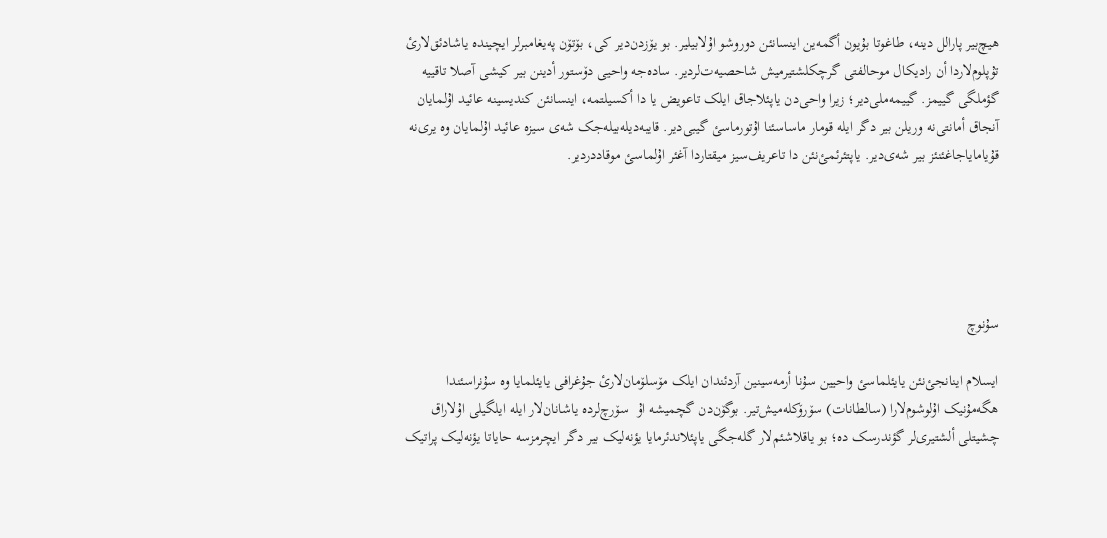هیچ‌بیر پارالل دینە، طاغوتا بۇیون أگمەین اینسانئن دوروشو اۇلابیلیر. بو یۆزدن‌دیر کی، بۆتۆن پەیغامبرلر ایچیندە یاشادئق‌لارئ تۇپلوم‌لاردا أن رادیکال موحالفتی گرچکلشتیرمیش شاحصیەت‌لردیر. سادەجە واحیی دۆستور أدینن بیر کیشی آصلا تاقییە گؤملگی گییمز. گییمەملی‌دیر؛ زیرا واحی‌دن یاپئلاجاق ایلک تاعویض یا دا أکسیلتمە، اینسانئن کندیسینە عائید اۇلمایان آنجاق أمانتی‌نە وریلن بیر دگر ایلە قومار ماساسئنا اۇتورماسئ گیبی‌دیر. قایبەدیلەبیلەجک شەی سیزە عائید اۇلمایان وە یری‌نە قۇیامایاجاغئنئز بیر شەی‌دیر. یاپتئرئمئ‌نئن دا تاعریف‌سیز میقتاردا آغئر اۇلماسئ موقاددردیر.





سۇنوچ

ایسلام اینانجئ‌نئن یایئلماسئ واحیین سۇنا أرمەسینین آردئندان ایلک مۆسلۆمان‌لارئ جۇغرافی یایئلمایا وە سۇنراسئندا هگەمۇنیک اۇلوشوم‌لارا (سالطانات) سۆرۆکلەمیش‌تیر. بوگۆن‌دن گچمیشە اۇ  سۆرچ‌لردە یاشانان‌لار ایلە ایلگیلی اۇلاراق چشیتلی ألشتیری‌لر گؤندرسک دە؛ بو یاقلاشئم‌لار گلەجگی یاپئلاندئرمایا یؤنەلیک بیر دگر ایچرمزسە حایاتا یؤنەلیک پراتیک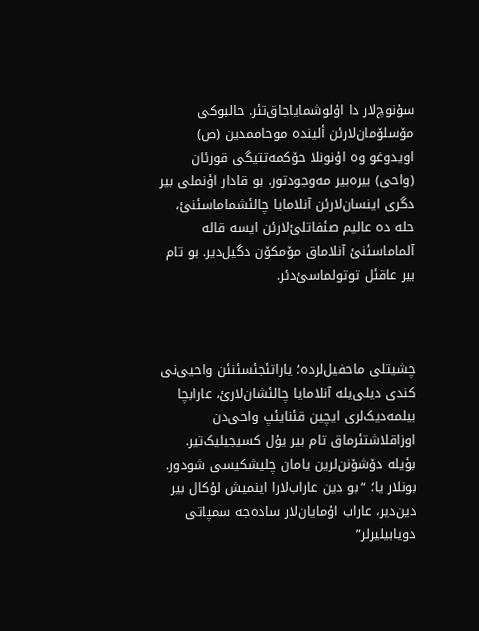سۇنوچ‌لار دا اۇلوشمایاجاق‌تئر. حالبوکی مۆسلۆمان‌لارئن ألیندە موحاممدین (ص) اویدوغو وە اۇنونلا حۆکمەتتیگی قورئان (واحی) بیرەبیر مەوجودتور. بو قادار اؤنملی بیر دگری اینسان‌لارئن آنلامایا چالئشماماسئنئ، حلە دە عالیم صئفاتلئ‌لارئن ایسە قالە آلماماسئنئ آنلاماق مۆمکۆن دگیل‌دیر. بو تام بیر عاقئل توتولماسئ‌دئر.



چشیتلی ماحفیل‌لردە؛ یاراتئجئسئنئن واحیی‌نی کندی دیلی‌یلە آنلامایا چالئشان‌لارئ، عارابچا بیلمەدیک‌لری ایچین قئنایئپ واحی‌دن اوزاقلاشتئرماق تام بیر یۇل کسیجیلیک‌تیر. بؤیلە دۆشۆنن‌لرین یامان چلیشکیسی شودور. بونلار یا؛ “بو دین عاراب‌لارا اینمیش لۇکال بیر دین‌دیر، عاراب اۇمایان‌لار سادەجە سمپاتی دویابیلیرلر”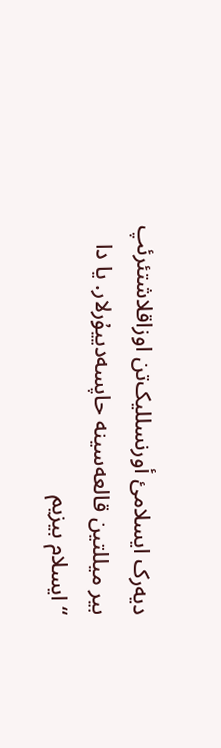دیەرک ایسلامئ أورنسللیک‌تن اوزاقلاشتئرئپ بیر میللتین قالعەسینە حاپسەدییۇرلار. یا دا “ایسلام بیزیم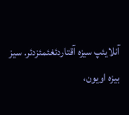آنلایئپ سیزە آقتاردئغئمئزدئر. سیز بیزە اویون،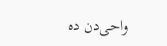واحی‌دن دە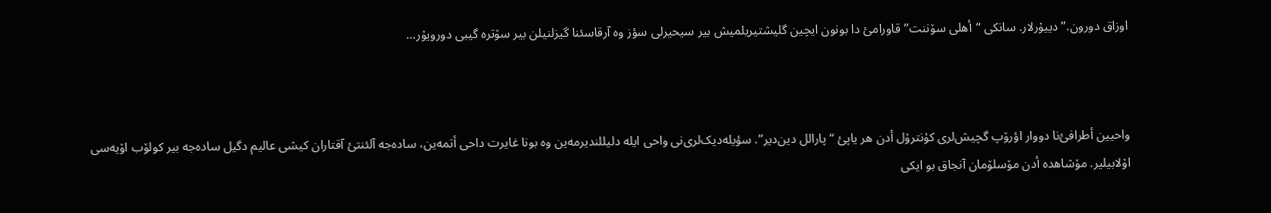اوزاق دورون.” دییۇرلار. سانکی “أهلی سۆننت” قاورامئ دا بونون ایچین گلیشتیریلمیش بیر سیحیرلی سؤز وە آرقاسئنا گیزلنیلن بیر سۆترە گیبی دورویۇر…



واحیین أطرافئ‌نا دووار اؤرۆپ گچیش‌لری کۇنترۇل أدن هر یاپئ “پارالل دین‌دیر”. سؤیلەدیک‌لری‌نی واحی ایلە دلیللندیرمەین وە بونا غایرت داحی أتمەین، سادەجە آلئنتئ آقتاران کیشی عالیم دگیل سادەجە بیر کولۆب اۆیەسی اۇلابیلیر. مۆشاهدە أدن مۆسلۆمان آنجاق بو ایکی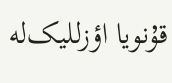قۇنویا اؤزللیک‌لە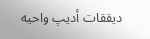دیققات أدیپ واحیە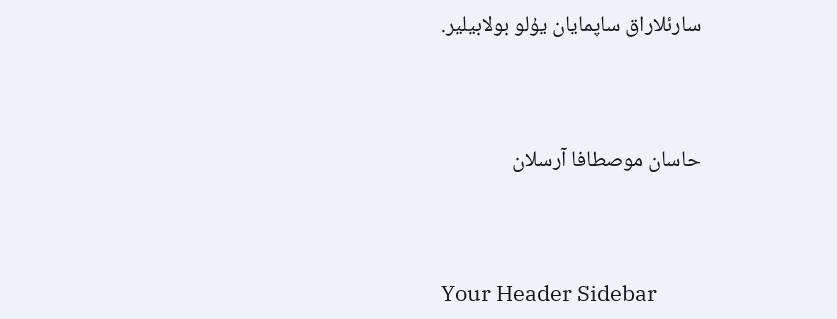سارئلاراق ساپمایان یۇلو بولابیلیر.



حاسان موصطافا آرسلان



Your Header Sidebar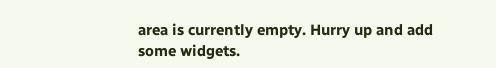area is currently empty. Hurry up and add some widgets.